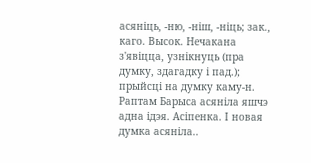асяніць, -ню, -ніш, -ніць; зак., каго. Высок. Нечакана з'явіцца, узнікнуць (пра думку, здагадку і пад.); прыйсці на думку каму-н. Раптам Барыса асяніла яшчэ адна ідэя. Асіпенка. І новая думка асяніла..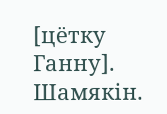[цётку Ганну]. Шамякін.